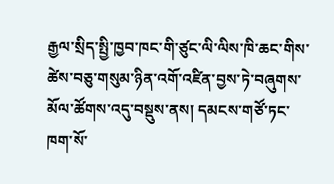རྒྱལ་སྲིད་སྤྱི་ཁྱབ་ཁང་གི་ཙུང་ལི་ལིས་ཁི་ཆང་གིས་ཚེས་བཅུ་གསུམ་ཉིན་འགོ་འཛིན་བྱས་ཏེ་བཞུགས་མོལ་ཚོགས་འདུ་བསྡུས་ནས། དམངས་གཙོ་ཏང་ཁག་སོ་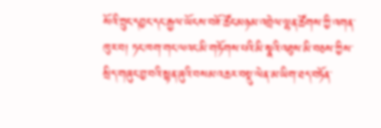སོའི་ཀྲུང་དབྱང་དང་རྒྱལ་ཡོངས་བཟོ་ཚོང་མཉམ་འབྲེལ་ལྷན་ཚོགས་ཀྱི་འགན་ཁུར་བ། ཏང་ཁག་གང་ལའང་མི་གཏོགས་པའི་མི་སྣའི་འཐུས་མི་བཅས་ཀྱིས་སྲིད་གཞུང་བྱ་བའི་སྙན་ཞུའི་བསམ་འཆར་བསྡུ་ལེན་མ་ཡིག་ཐད་བཏོན་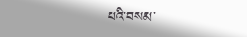པའི་བསམ་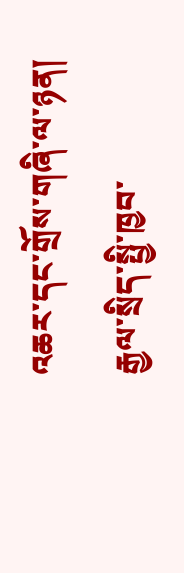འཆར་དང་གྲོས་གཞི་ལ་ཉན།
རྒྱལ་སྲིད་སྤྱི་ཁྱབ་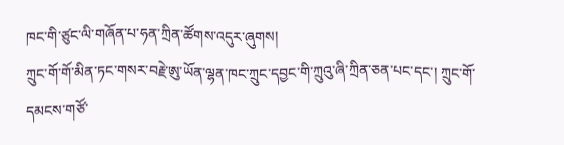ཁང་གི་ཙུང་ལི་གཞོན་པ་ཧན་ཀྲིན་ཚོགས་འདུར་ཞུགས།
ཀྲུང་གོ་གོ་མིན་ཏང་གསར་བརྗེ་ཨུ་ཡོན་ལྷན་ཁང་ཀྲུང་དབྱང་གི་ཀྲུའུ་ཞི་ཀྲིན་ཅན་པང་དང་། ཀྲུང་གོ་དམངས་གཙོ་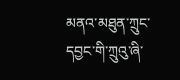མནའ་མཐུན་ཀྲུང་དབྱང་གི་ཀྲུའུ་ཞི་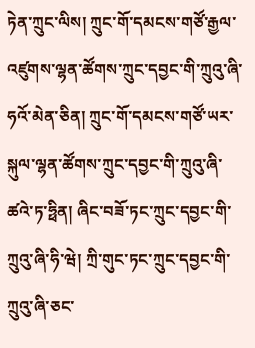ཏེན་ཀྲུང་ལིས། ཀྲུང་གོ་དམངས་གཙོ་རྒྱལ་འཛུགས་ལྷན་ཚོགས་ཀྲུང་དབྱང་གི་ཀྲུའུ་ཞི་ཧའོ་མེན་ཅིན། ཀྲུང་གོ་དམངས་གཙོ་ཡར་སྐུལ་ལྷན་ཚོགས་ཀྲུང་དབྱང་གི་ཀྲུའུ་ཞི་ཚའེ་ཏ་ཧྥིན། ཞིང་བཟོ་ཏང་ཀྲུང་དབྱང་གི་ཀྲུའུ་ཞི་ཧི་ཝེ། ཀྲི་གུང་ཏང་ཀྲུང་དབྱང་གི་ཀྲུའུ་ཞི་ཅང་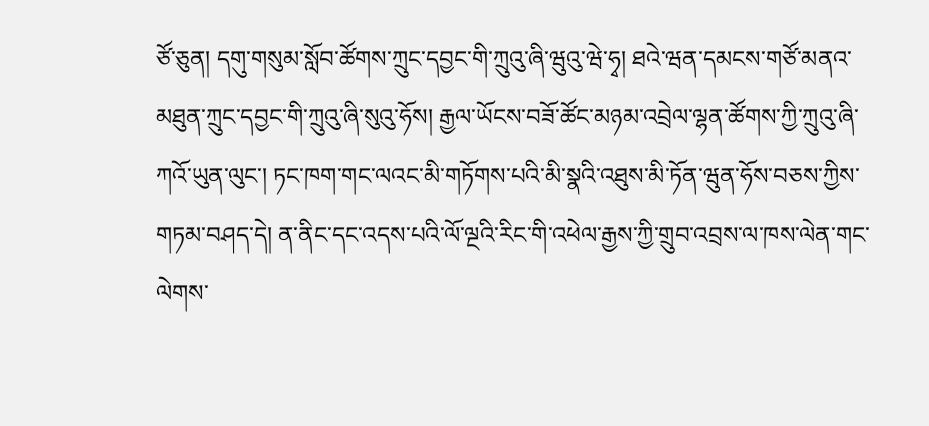ཙོ་ཅུན། དགུ་གསུམ་སློབ་ཚོགས་ཀྲུང་དབྱང་གི་ཀྲུའུ་ཞི་ཝུའུ་ཝེ་ཧྭ། ཐའེ་ཝན་དམངས་གཙོ་མནའ་མཐུན་ཀྲུང་དབྱང་གི་ཀྲུའུ་ཞི་སུའུ་ཧོས། རྒྱལ་ཡོངས་བཟོ་ཚོང་མཉམ་འབྲེལ་ལྷན་ཚོགས་ཀྱི་ཀྲུའུ་ཞི་ཀའོ་ཡུན་ལུང་། ཏང་ཁག་གང་ལའང་མི་གཏོགས་པའི་མི་སྣའི་འཐུས་མི་ཏོན་ཝུན་ཧོས་བཅས་ཀྱིས་གཏམ་བཤད་དེ། ན་ནིང་དང་འདས་པའི་ལོ་ལྔའི་རིང་གི་འཕེལ་རྒྱས་ཀྱི་གྲུབ་འབྲས་ལ་ཁས་ལེན་གང་ལེགས་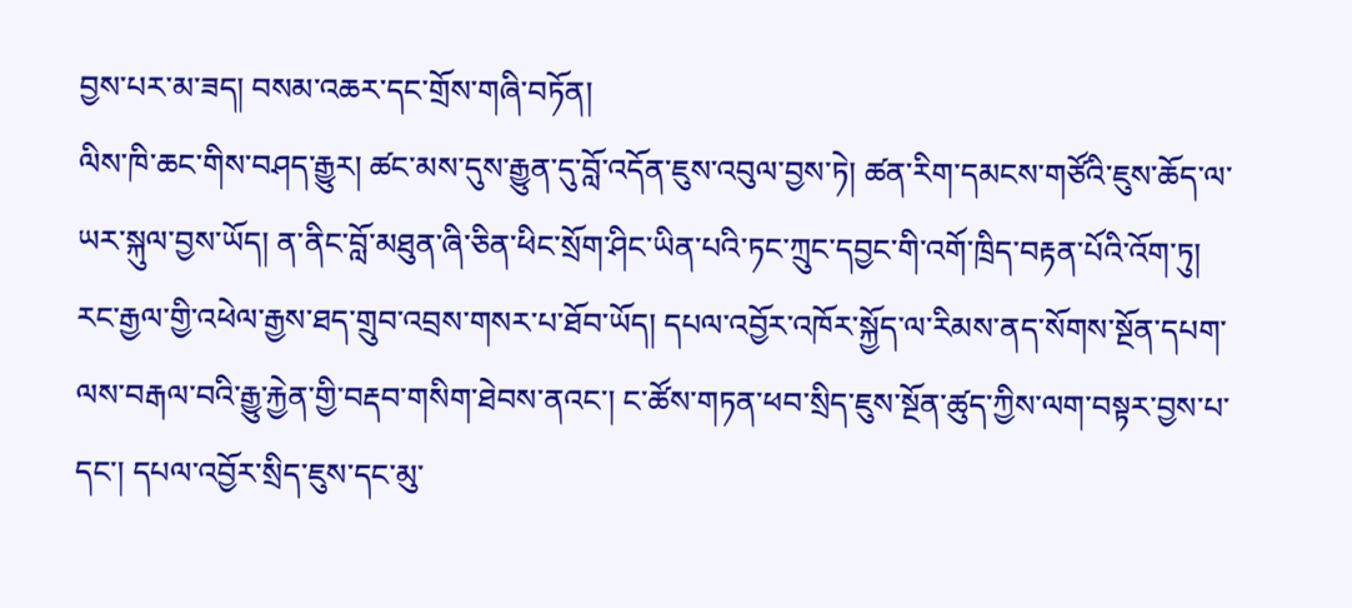བྱས་པར་མ་ཟད། བསམ་འཆར་དང་གྲོས་གཞི་བཏོན།
ལིས་ཁི་ཆང་གིས་བཤད་རྒྱུར། ཚང་མས་དུས་རྒྱུན་དུ་བློ་འདོན་ཇུས་འབུལ་བྱས་ཏེ། ཚན་རིག་དམངས་གཙོའི་ཇུས་ཆོད་ལ་ཡར་སྐུལ་བྱས་ཡོད། ན་ནིང་བློ་མཐུན་ཞི་ཅིན་ཕིང་སྲོག་ཤིང་ཡིན་པའི་ཏང་ཀྲུང་དབྱང་གི་འགོ་ཁྲིད་བརྟན་པོའི་འོག་ཏུ། རང་རྒྱལ་གྱི་འཕེལ་རྒྱས་ཐད་གྲུབ་འབྲས་གསར་པ་ཐོབ་ཡོད། དཔལ་འབྱོར་འཁོར་སྐྱོད་ལ་རིམས་ནད་སོགས་སྔོན་དཔག་ལས་བརྒལ་བའི་རྒྱུ་རྐྱེན་གྱི་བརྡབ་གསིག་ཐེབས་ནའང་། ང་ཚོས་གཏན་ཕབ་སྲིད་ཇུས་སྔོན་ཚུད་ཀྱིས་ལག་བསྟར་བྱས་པ་དང་། དཔལ་འབྱོར་སྲིད་ཇུས་དང་མུ་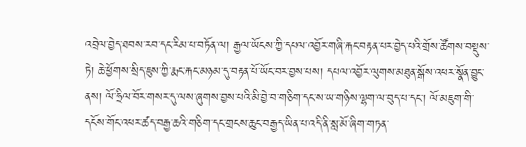འབྲེལ་བྱེད་ཐབས་རབ་དང་རིམ་པ་བཏོན་ལ། རྒྱལ་ཡོངས་ཀྱི་དཔལ་འབྱོར་གཞི་རྐང་བརྟན་པར་བྱེད་པའི་གྲོས་ཚོགས་བསྡུས་ཏེ། ཆེ་ཕྱོགས་སྲིད་ཇུས་ཀྱི་རྨང་རྐང་མཉམ་དུ་བརྟན་པོ་ཡོང་བར་བྱས་པས། དཔལ་འབྱོར་ལུགས་མཐུན་སྒོས་འཕར་སྣོན་བྱུང་ནས། ལོ་ཧྲིལ་བོར་གསར་དུ་ལས་ཞུགས་བྱས་པའི་མི་བྱེ་བ་གཅིག་དང་ས་ཡ་གཉིས་ལྷག་ལ་བུད་པ་དང་། ལོ་མཇུག་གི་དངོས་གོང་འཕར་ཚད་བརྒྱ་ཆའི་གཅིག་དང་གྲངས་ཆུང་བརྒྱད་ཡིན་པ་འདི་ནི་སླ་མོ་ཞིག་གཏན་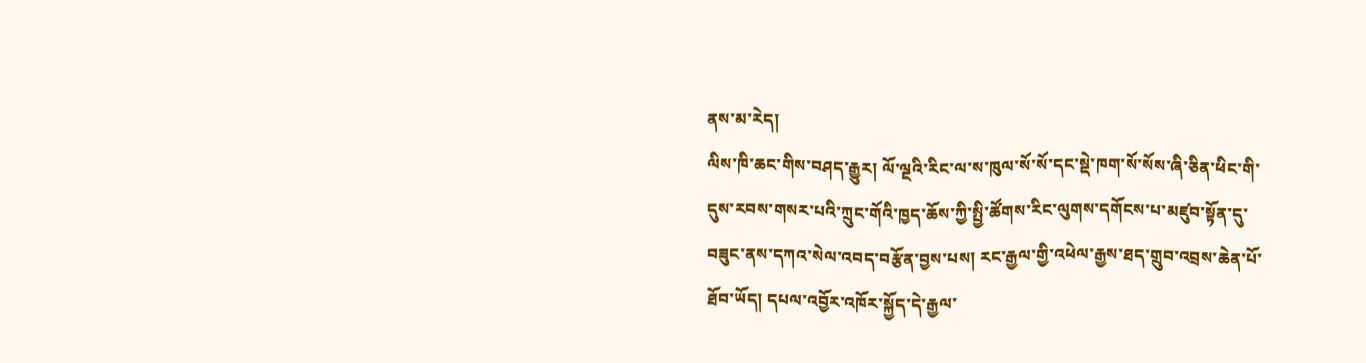ནས་མ་རེད།
ལིས་ཁི་ཆང་གིས་བཤད་རྒྱུར། ལོ་ལྔའི་རིང་ལ་ས་ཁུལ་སོ་སོ་དང་སྡེ་ཁག་སོ་སོས་ཞི་ཅིན་ཕིང་གི་དུས་རབས་གསར་པའི་ཀྲུང་གོའི་ཁྱད་ཆོས་ཀྱི་སྤྱི་ཚོགས་རིང་ལུགས་དགོངས་པ་མཛུབ་སྟོན་དུ་བཟུང་ནས་དཀའ་སེལ་འབད་བརྩོན་བྱས་པས། རང་རྒྱལ་གྱི་འཕེལ་རྒྱས་ཐད་གྲུབ་འབྲས་ཆེན་པོ་ཐོབ་ཡོད། དཔལ་འབྱོར་འཁོར་སྐྱོད་དེ་རྒྱལ་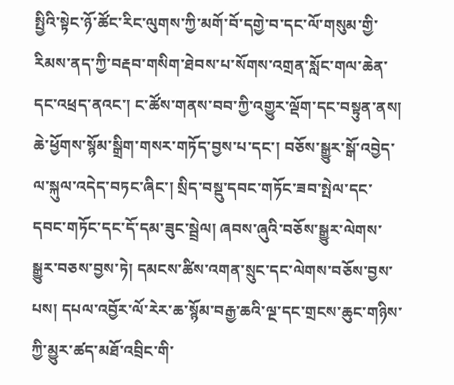སྤྱིའི་སྟེང་ཉོ་ཚོང་རིང་ལུགས་ཀྱི་མགོ་བོ་དགྱེ་བ་དང་ལོ་གསུམ་གྱི་རིམས་ནད་ཀྱི་བརྡབ་གསིག་ཐེབས་པ་སོགས་འགྲན་སློང་གལ་ཆེན་དང་འཕྲད་ནའང་། ང་ཚོས་གནས་བབ་ཀྱི་འགྱུར་ལྡོག་དང་བསྟུན་ནས། ཆེ་ཕྱོགས་སྙོམ་སྒྲིག་གསར་གཏོད་བྱས་པ་དང་། བཅོས་སྒྱུར་སྒོ་འབྱེད་ལ་སྐུལ་འདེད་བཏང་ཞིང་། སྲིད་བསྡུ་དབང་གཏོང་ཟབ་སྤེལ་དང་དབང་གཏོང་དང་དོ་དམ་ཟུང་སྦྲེལ། ཞབས་ཞུའི་བཅོས་སྒྱུར་ལེགས་སྒྱུར་བཅས་བྱས་ཏེ། དམངས་ཚིས་འགན་སྲུང་དང་ལེགས་བཅོས་བྱས་པས། དཔལ་འབྱོར་ལོ་རེར་ཆ་སྙོམ་བརྒྱ་ཆའི་ལྔ་དང་གྲངས་ཆུང་གཉིས་ཀྱི་མྱུར་ཚད་མཐོ་འབྲིང་གི་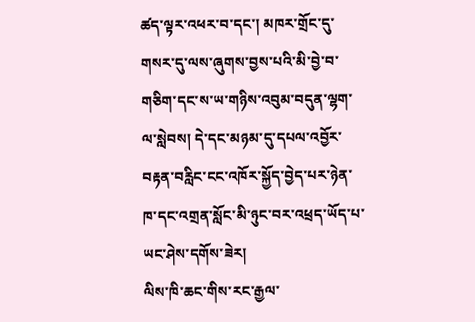ཚད་ལྟར་འཕར་བ་དང་། མཁར་གྲོང་དུ་གསར་དུ་ལས་ཞུགས་བྱས་པའི་མི་བྱེ་བ་གཅིག་དང་ས་ཡ་གཉིས་འབུམ་བདུན་ལྷག་ལ་སླེབས། དེ་དང་མཉམ་དུ་དཔལ་འབྱོར་བརྟན་བརླིང་ངང་འཁོར་སྐྱོད་བྱེད་པར་ཉེན་ཁ་དང་འགྲན་སློང་མི་ཉུང་བར་འཕྲད་ཡོད་པ་ཡང་ཤེས་དགོས་ཟེར།
ལིས་ཁི་ཆང་གིས་རང་རྒྱལ་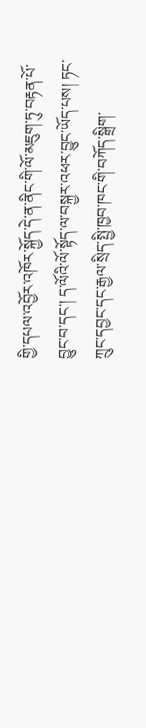གྱི་དཔལ་འབྱོར་འཁོར་སྐྱོད་དེ་ན་ནིང་གི་ལོ་མཇུག་ཏུ་བརྟན་པོ་བྱུང་བ་དང་། ད་ལོའི་ལོ་སྟོད་ལ་བསྐྱར་འཕར་བྱུང་ཡོད་པས། ཏང་ཀྲུང་དབྱང་དང་རྒྱལ་སྲིད་སྤྱི་ཁྱབ་ཁང་གི་བཀོད་སྒྲིག་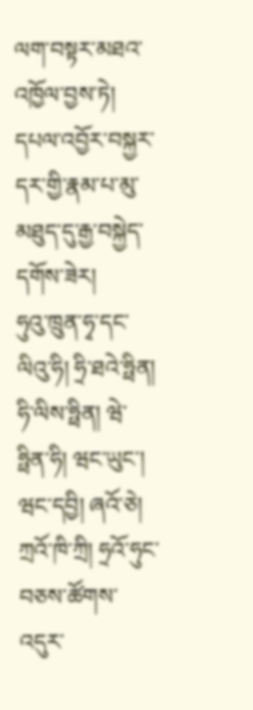ལག་བསྟར་མཐའ་འཁྱོལ་བྱས་ཏེ། དཔལ་འབྱོར་བསྐྱར་དར་གྱི་རྣམ་པ་མུ་མཐུད་དུ་རྒྱ་བསྐྱེད་དགོས་ཟེར།
ཧུའུ་ཁྲུན་ཧྭ་དང་ལིའུ་ཧི། ཧྲི་ཐའེ་ཧྥིན། ཧི་ལིས་ཧྥིན། ཝེ་ཧྥིན་ཧི། ཝང་ཡུང་། ཝང་དབྱི། ཞའོ་ཅེ། ཀྲའོ་ཁི་ཀྲི། ཧྲའོ་ཧུང་བཅས་ཚོགས་འདུར་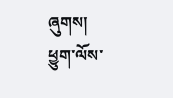ཞུགས།
ཕྱུག་ལོས་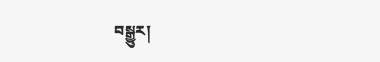བསྒྱུར།